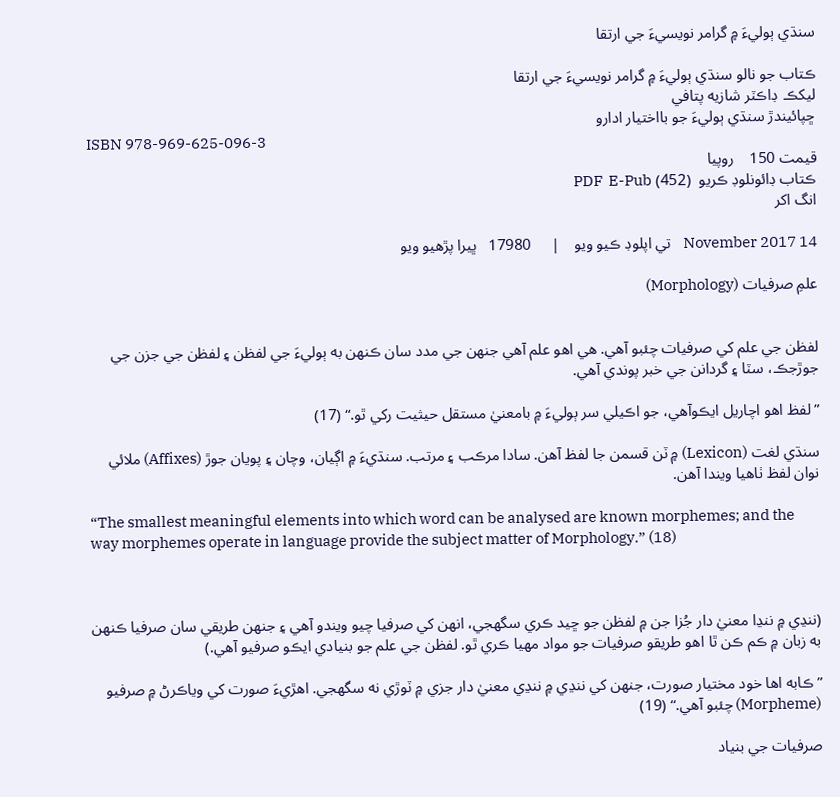سنڌي ٻوليءَ ۾ گرامر نويسيءَ جي ارتقا

ڪتاب جو نالو سنڌي ٻوليءَ ۾ گرامر نويسيءَ جي ارتقا
ليکڪ ڊاڪٽر شازيه پتافي
ڇپائيندڙ سنڌي ٻوليءَ جو بااختيار ادارو
ISBN 978-969-625-096-3
قيمت 150    روپيا
ڪتاب ڊائونلوڊ ڪريو  (452) PDF  E-Pub
انگ اکر

14 November 2017    تي اپلوڊ ڪيو ويو    |     17980   ڀيرا پڙهيو ويو

علمِ صرفيات (Morphology)


لفظن جي علم کي صرفيات چئبو آھي. ھي اھو علم آھي جنھن جي مدد سان ڪنھن به ٻوليءَ جي لفظن ۽ لفظن جي جزن جي جوڙجڪ، سٽا ۽ گردانن جي خبر پوندي آھي.

”لفظ اھو اچاريل ايڪوآھي، جو اڪيلي سر ٻوليءَ ۾ بامعنيٰ مستقل حيثيت رکي ٿو.“ (17)

سنڌي لغت (Lexicon) ۾ ٽن قسمن جا لفظ آھن. سادا مرڪب ۽ مرتب. سنڌيءَ ۾ اڳيان، وچان ۽ پويان جوڙ (Affixes) ملائي نوان لفظ ٺاھيا ويندا آھن.

“The smallest meaningful elements into which word can be analysed are known morphemes; and the way morphemes operate in language provide the subject matter of Morphology.” (18)



(ننڍي ۾ ننڍا معنيٰ دار جُزا جن ۾ لفظن جو ڇيد ڪري سگھجي، انھن کي صرفيا چيو ويندو آھي ۽ جنھن طريقي سان صرفيا ڪنھن به زبان ۾ ڪم ڪن ٿا اھو طريقو صرفيات جو مواد مھيا ڪري ٿو. لفظن جي علم جو بنيادي ايڪو صرفيو آھي.)

”ڪابه اھا خود مختيار صورت، جنھن کي ننڍي ۾ ننڍي معنيٰ دار جزي ۾ ٽوڙي نه سگھجي. اھڙيءَ صورت کي وياڪرڻ ۾ صرفيو (Morpheme) چئبو آھي.“ (19)

صرفيات جي بنياد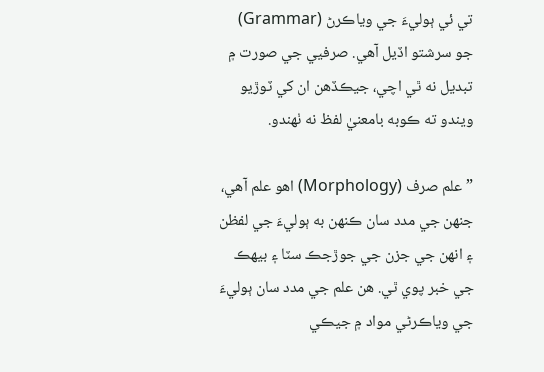تي ئي ٻوليءَ جي وياڪرڻ (Grammar) جو سرشتو اڏيل آھي. صرفيي جي صورت ۾ تبديل نه ٿي اچي، جيڪڏھن ان کي ٽوڙيو ويندو ته ڪوبه بامعنيٰ لفظ نه ٺھندو.

”علم صرف (Morphology) اھو علم آھي، جنھن جي مدد سان ڪنھن به ٻوليءَ جي لفظن ۽ انھن جي جزن جي جوڙجڪ سٽا ۽ بيھڪ جي خبر پوي ٿي. ھن علم جي مدد سان ٻوليءَ جي وياڪرڻي مواد ۾ جيڪي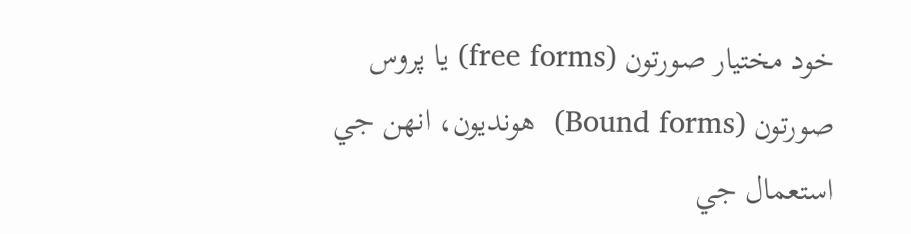خود مختيار صورتون (free forms) يا پروس صورتون (Bound forms)  ھونديون، انھن جي استعمال جي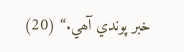خبر پوندي آھي.“ (20)